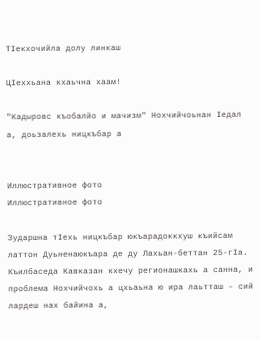ТIекхочийла долу линкаш

ЦIеххьана кхаьчна хаам!

"Кадыровс къобалйо и мачизм" Нохчийчоьнан Iедал а, доьзалехь ницкъбар а


Иллюстративное фото
Иллюстративное фото

Зударшна тIехь ницкъбар юкъарадоккхуш къийсам латтон Дуьненаюкъара де ду Лахьан-беттан 25-гIа. Къилбаседа Кавказан кхечу регионашкахь а санна, и проблема Нохчийчохь а цхьаьна ю ира лаьтташ – сий лардеш нах байина а,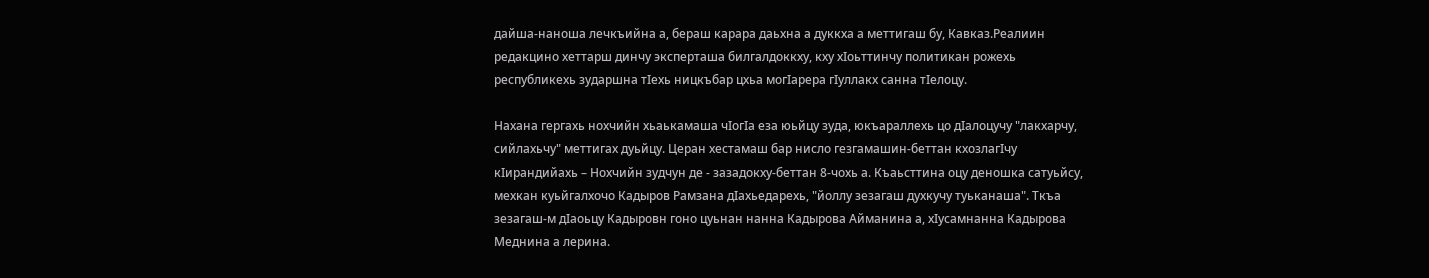дайша-наноша лечкъийна а, бераш карара даьхна а дуккха а меттигаш бу, Кавказ.Реалиин редакцино хеттарш динчу эксперташа билгалдоккху, кху хIоьттинчу политикан рожехь республикехь зударшна тIехь ницкъбар цхьа могIарера гIуллакх санна тIелоцу.

Нахана гергахь нохчийн хьаькамаша чIогIа еза юьйцу зуда, юкъараллехь цо дIалоцучу "лакхарчу, сийлахьчу" меттигах дуьйцу. Церан хестамаш бар нисло гезгамашин-беттан кхозлагIчу кIирандийахь – Нохчийн зудчун де - зазадокху-беттан 8-чохь а. Къаьсттина оцу деношка сатуьйсу, мехкан куьйгалхочо Кадыров Рамзана дIахьедарехь, "йоллу зезагаш духкучу туьканаша". Ткъа зезагаш-м дIаоьцу Кадыровн гоно цуьнан нанна Кадырова Айманина а, хIусамнанна Кадырова Меднина а лерина.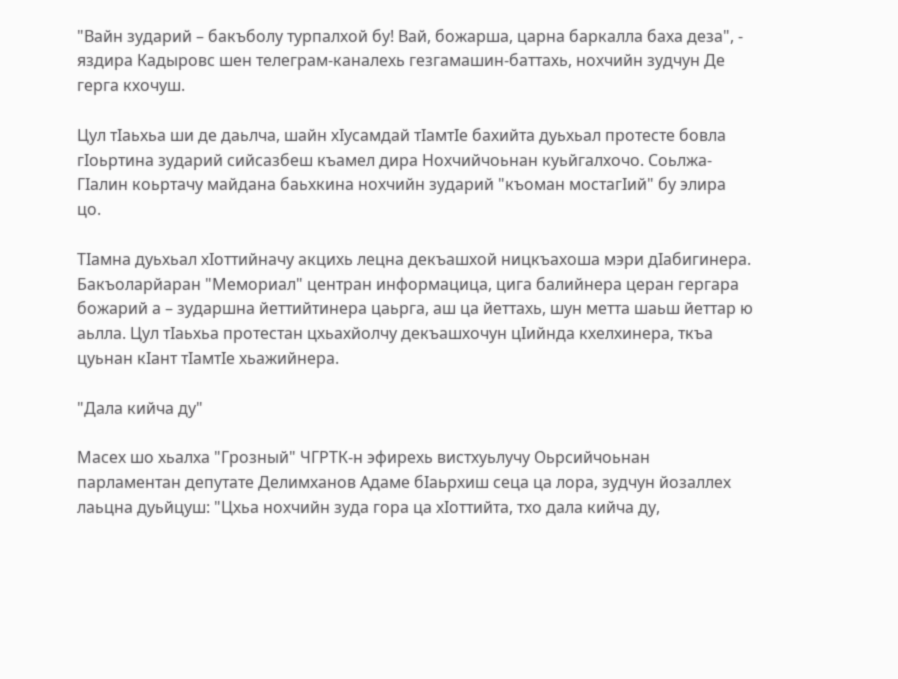"Вайн зударий – бакъболу турпалхой бу! Вай, божарша, царна баркалла баха деза", - яздира Кадыровс шен телеграм-каналехь гезгамашин-баттахь, нохчийн зудчун Де герга кхочуш.

Цул тIаьхьа ши де даьлча, шайн хIусамдай тIамтIе бахийта дуьхьал протесте бовла гIоьртина зударий сийсазбеш къамел дира Нохчийчоьнан куьйгалхочо. Соьлжа-ГIалин коьртачу майдана баьхкина нохчийн зударий "къоман мостагIий" бу элира цо.

ТIамна дуьхьал хIоттийначу акцихь лецна декъашхой ницкъахоша мэри дIабигинера. Бакъоларйаран "Мемориал" центран информацица, цига балийнера церан гергара божарий а – зударшна йеттийтинера цаьрга, аш ца йеттахь, шун метта шаьш йеттар ю аьлла. Цул тIаьхьа протестан цхьахйолчу декъашхочун цIийнда кхелхинера, ткъа цуьнан кIант тIамтIе хьажийнера.

"Дала кийча ду"

Масех шо хьалха "Грозный" ЧГРТК-н эфирехь вистхуьлучу Оьрсийчоьнан парламентан депутате Делимханов Адаме бIаьрхиш сеца ца лора, зудчун йозаллех лаьцна дуьйцуш: "Цхьа нохчийн зуда гора ца хIоттийта, тхо дала кийча ду,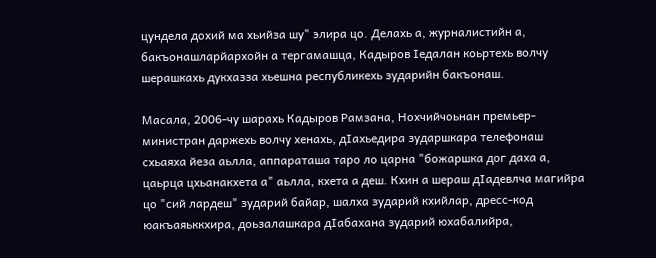цундела дохий ма хьийза шу" элира цо. Делахь а, журналистийн а, бакъонашларйархойн а тергамашца, Кадыров Iедалан коьртехь волчу шерашкахь дукхазза хьешна республикехь зударийн бакъонаш.

Масала, 2006-чу шарахь Кадыров Рамзана, Нохчийчоьнан премьер-министран даржехь волчу хенахь, дIахьедира зударшкара телефонаш схьаяха йеза аьлла, аппараташа таро ло царна "божаршка дог даха а, цаьрца цхьанакхета а" аьлла, кхета а деш. Кхин а шераш дIадевлча магийра цо "сий лардеш" зударий байар, шалха зударий кхийлар, дресс-код юакъаяьккхира, доьзалашкара дIабахана зударий юхабалийра,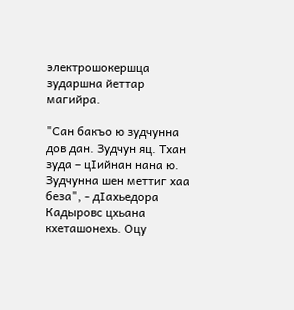электрошокершца зударшна йеттар магийра.

"Сан бакъо ю зудчунна дов дан. Зудчун яц. Тхан зуда – цIийнан нана ю. Зудчунна шен меттиг хаа беза", - дIахьедора Кадыровс цхьана кхеташонехь. Оцу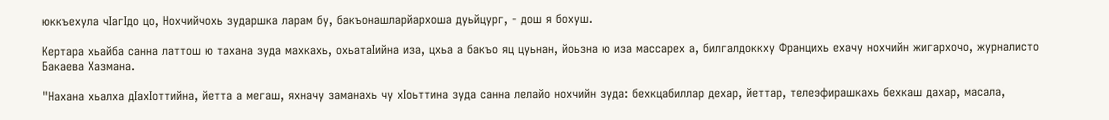юккъехула чIагIдо цо, Нохчийчохь зударшка ларам бу, бакъонашларйархоша дуьйцург, - дош я бохуш.

Кертара хьайба санна латтош ю тахана зуда махкахь, охьатаIийна иза, цхьа а бакъо яц цуьнан, йоьзна ю иза массарех а, билгалдоккху Францихь ехачу нохчийн жигархочо, журналисто Бакаева Хазмана.

"Нахана хьалха дIахIоттийна, йетта а мегаш, яхначу заманахь чу хIоьттина зуда санна лелайо нохчийн зуда: бехкцабиллар дехар, йеттар, телеэфирашкахь бехкаш дахар, масала,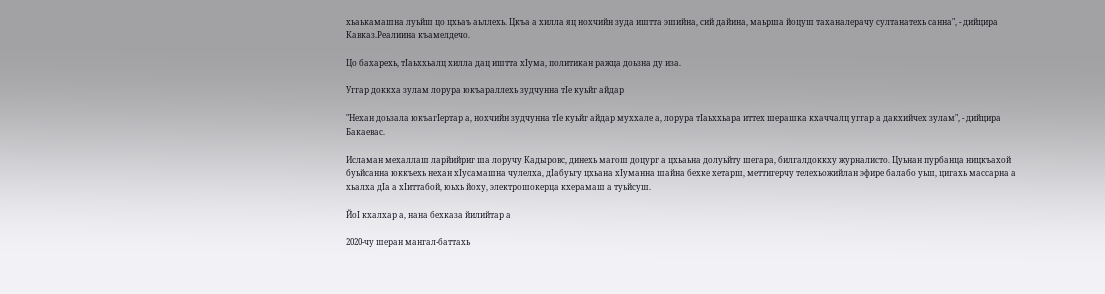хьаькамашна луьйш цо цхьаъ аьллехь. Цкъа а хилла яц нохчийн зуда иштта эшийна, сий дайина, маьрша йоцуш таханалерачу султанатехь санна", - дийцира Кавказ.Реалиина къамелдечо.

Цо бахарехь, тIаьххьалц хилла дац иштта хIума, политикан ражца доьзна ду иза.

Уггар доккха зулам лорура юкъараллехь зудчунна тIе куьйг айдар

"Нехан доьзала юкъагIертар а, нохчийн зудчунна тIе куьйг айдар муххале а, лорура тIаьххьара иттех шерашка кхаччалц уггар а дакхийчех зулам", - дийцира Бакаевас.

Исламан мехаллаш ларйийриг ша лоручу Кадыровс, динехь магош доцург а цхьаьна долуьйту шегара, билгалдоккху журналисто. Цуьнан пурбанца ницкъахой буьйсанна юккъехь нехан хIусамашна чулелха, дIабуьгу цхьана хIуманна шайна бехке хетарш, меттигерчу телехьожийлан эфире балабо уьш, цигахь массарна а хьалха дIа а хIиттабой, юьхь йоху, электрошокерца кхерамаш а туьйсуш.

ЙоI кхалхар а, нана бехказа йилийтар а

2020-чу шеран мангал-баттахь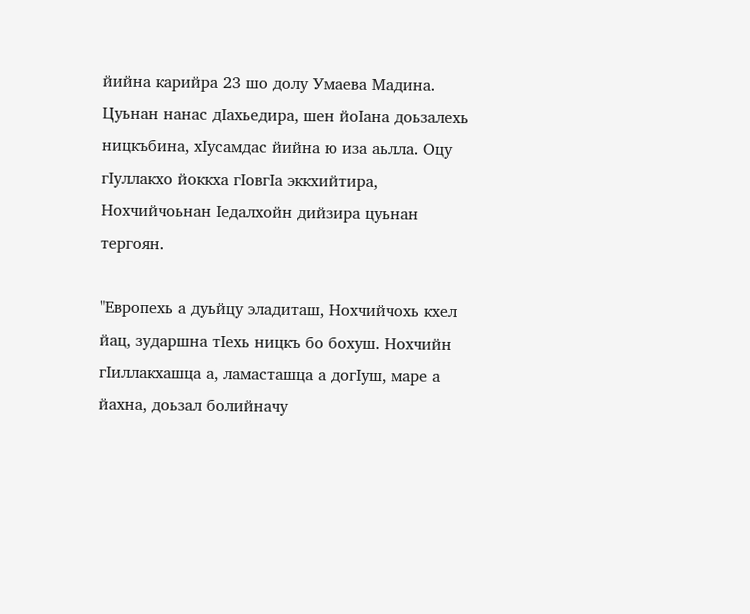йийна карийра 23 шо долу Умаева Мадина. Цуьнан нанас дIахьедира, шен йоIана доьзалехь ницкъбина, хIусамдас йийна ю иза аьлла. Оцу гIуллакхо йоккха гIовгIа эккхийтира, Нохчийчоьнан Iедалхойн дийзира цуьнан тергоян.

"Европехь а дуьйцу эладиташ, Нохчийчохь кхел йац, зударшна тIехь ницкъ бо бохуш. Нохчийн гIиллакхашца а, ламасташца а догIуш, маре а йахна, доьзал болийначу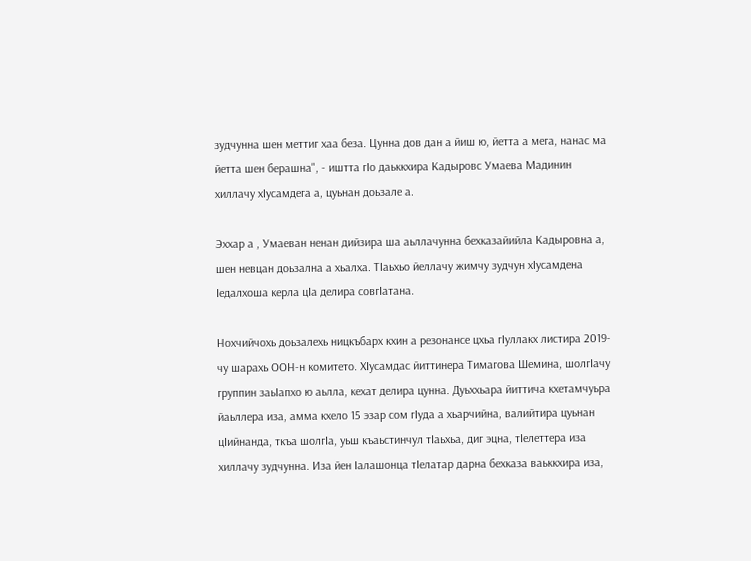зудчунна шен меттиг хаа беза. Цунна дов дан а йиш ю, йетта а мега, нанас ма йетта шен берашна", - иштта гIо даьккхира Кадыровс Умаева Мадинин хиллачу хIусамдега а, цуьнан доьзале а.

Эххар а , Умаеван ненан дийзира ша аьллачунна бехказайийла Кадыровна а, шен невцан доьзална а хьалха. ТIаьхьо йеллачу жимчу зудчун хIусамдена Iедалхоша керла цIа делира совгIатана.

Нохчийчохь доьзалехь ницкъбарх кхин а резонансе цхьа гIуллакх листира 2019-чу шарахь ООН-н комитето. ХIусамдас йиттинера Тимагова Шемина, шолгIачу группин заьIапхо ю аьлла, кехат делира цунна. Дуьххьара йиттича кхетамчуьра йаьллера иза, амма кхело 15 эзар сом гIуда а хьарчийна, валийтира цуьнан цIийнанда, ткъа шолгIа, уьш къаьстинчул тIаьхьа, диг эцна, тIелеттера иза хиллачу зудчунна. Иза йен Iалашонца тIелатар дарна бехказа ваьккхира иза,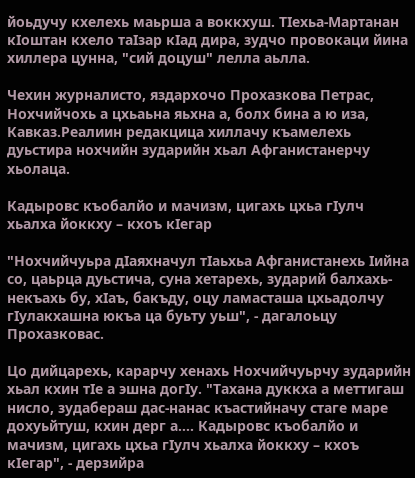йоьдучу кхелехь маьрша а воккхуш. ТIехьа-Мартанан кIоштан кхело таIзар кIад дира, зудчо провокаци йина хиллера цунна, "сий доцуш" лелла аьлла.

Чехин журналисто, яздархочо Прохазкова Петрас, Нохчийчохь а цхьаьна яьхна а, болх бина а ю иза, Кавказ.Реалиин редакцица хиллачу къамелехь дуьстира нохчийн зударийн хьал Афганистанерчу хьолаца.

Кадыровс къобалйо и мачизм, цигахь цхьа гIулч хьалха йоккху – кхоъ кIегар

"Нохчийчуьра дIаяхначул тIаьхьа Афганистанехь Iийна со, цаьрца дуьстича, суна хетарехь, зударий балхахь-некъахь бу, хIаъ, бакъду, оцу ламасташа цхьадолчу гIулакхашна юкъа ца буьту уьш", - дагалоьцу Прохазковас.

Цо дийцарехь, карарчу хенахь Нохчийчуьрчу зударийн хьал кхин тIе а эшна догIу. "Тахана дуккха а меттигаш нисло, зудабераш дас-нанас къастийначу стаге маре дохуьйтуш, кхин дерг а…. Кадыровс къобалйо и мачизм, цигахь цхьа гIулч хьалха йоккху – кхоъ кIегар", - дерзийра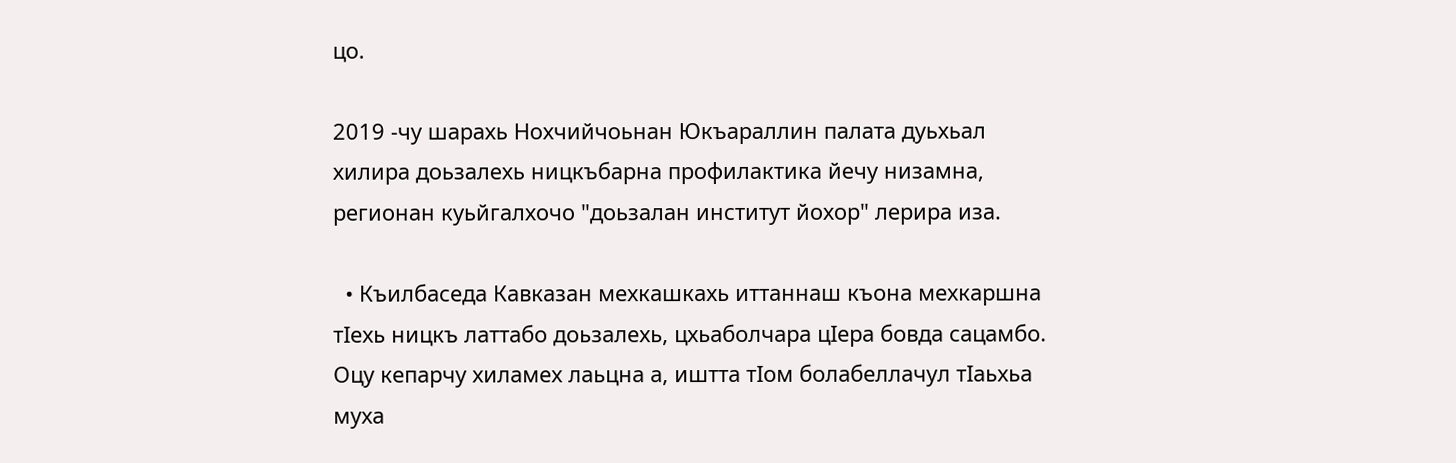цо.

2019 -чу шарахь Нохчийчоьнан Юкъараллин палата дуьхьал хилира доьзалехь ницкъбарна профилактика йечу низамна, регионан куьйгалхочо "доьзалан институт йохор" лерира иза.

  • Къилбаседа Кавказан мехкашкахь иттаннаш къона мехкаршна тIехь ницкъ латтабо доьзалехь, цхьаболчара цIера бовда сацамбо. Оцу кепарчу хиламех лаьцна а, иштта тIом болабеллачул тIаьхьа муха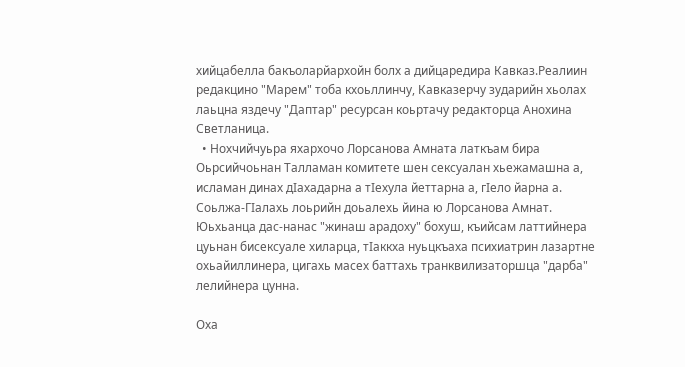хийцабелла бакъоларйархойн болх а дийцаредира Кавказ.Реалиин редакцино "Марем" тоба кхоьллинчу, Кавказерчу зударийн хьолах лаьцна яздечу "Даптар" ресурсан коьртачу редакторца Анохина Светланица.
  • Нохчийчуьра яхархочо Лорсанова Амната латкъам бира Оьрсийчоьнан Талламан комитете шен сексуалан хьежамашна а, исламан динах дIахадарна а тIехула йеттарна а, гIело йарна а. Соьлжа-ГIалахь лоьрийн доьалехь йина ю Лорсанова Амнат. Юьхьанца дас-нанас "жинаш арадоху" бохуш, къийсам латтийнера цуьнан бисексуале хиларца, тIаккха нуьцкъаха психиатрин лазартне охьайиллинера, цигахь масех баттахь транквилизаторшца "дарба" лелийнера цунна.

Оха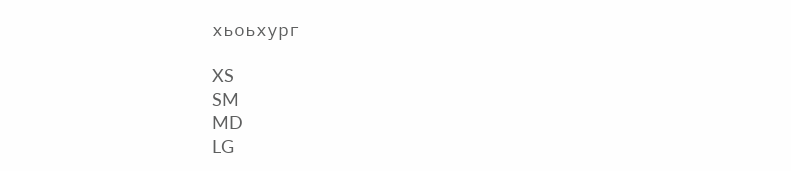хьоьхург

XS
SM
MD
LG